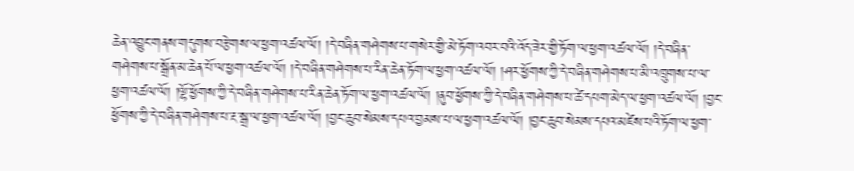ཆེན་འབྱུང་གནས་གདུགས་བརྩེགས་ལ་ཕྱག་འཚལ་ལོ། །དེ་བཞིན་གཤེགས་པ་གསེར་གྱི་མེ་ཏོག་འབར་བའི་འོད་ཟེར་གྱི་ཏོག་ལ་ཕྱག་འཚལ་ལོ། །དེ་བཞིན་གཤེགས་པ་སྒྲོན་མ་ཆེན་པོ་ལ་ཕྱག་འཚལ་ལོ། །དེ་བཞིན་གཤེགས་པ་རིན་ཆེན་ཏོག་ལ་ཕྱག་འཚལ་ལོ། །ཤར་ཕྱོགས་ཀྱི་དེ་བཞིན་གཤེགས་པ་མི་འཁྲུགས་པ་ལ་ཕྱག་འཚལ་ལོ། །ལྷོ་ཕྱོགས་ཀྱི་དེ་བཞིན་གཤེགས་པ་རིན་ཆེན་ཏོག་ལ་ཕྱག་འཚལ་ལོ། །ནུབ་ཕྱོགས་ཀྱི་དེ་བཞིན་གཤེགས་པ་ཚེ་དཔག་མེད་ལ་ཕྱག་འཚལ་ལོ། །བྱང་ཕྱོགས་ཀྱི་དེ་བཞིན་གཤེགས་པ་རྔ་སྒྲ་ལ་ཕྱག་འཚལ་ལོ། །བྱང་ཆུབ་སེམས་དཔའ་བྱམས་པ་ལ་ཕྱག་འཚལ་ལོ། །བྱང་ཆུབ་སེམས་དཔའ་མཛེས་པའི་ཏོག་ལ་ཕྱག་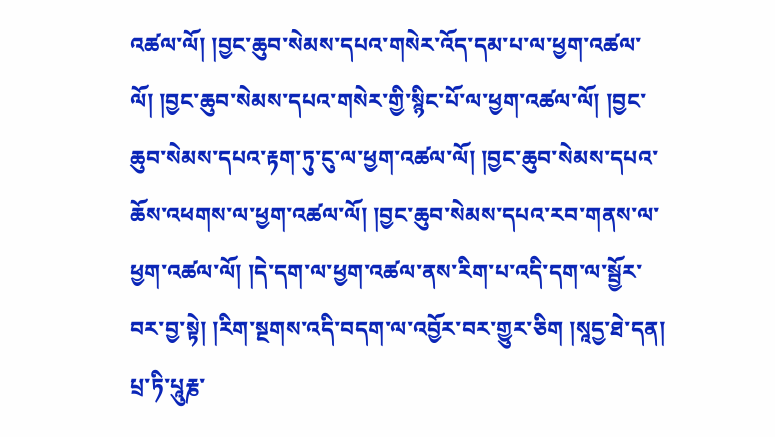འཚལ་ལོ། །བྱང་ཆུབ་སེམས་དཔའ་གསེར་འོད་དམ་པ་ལ་ཕྱག་འཚལ་ལོ། །བྱང་ཆུབ་སེམས་དཔའ་གསེར་གྱི་སྙིང་པོ་ལ་ཕྱག་འཚལ་ལོ། །བྱང་ཆུབ་སེམས་དཔའ་རྟག་ཏུ་ངུ་ལ་ཕྱག་འཚལ་ལོ། །བྱང་ཆུབ་སེམས་དཔའ་ཆོས་འཕགས་ལ་ཕྱག་འཚལ་ལོ། །བྱང་ཆུབ་སེམས་དཔའ་རབ་གནས་ལ་ཕྱག་འཚལ་ལོ། །དེ་དག་ལ་ཕྱག་འཚལ་ནས་རིག་པ་འདི་དག་ལ་སྦྱོར་བར་བྱ་སྟེ། །རིག་སྔགས་འདི་བདག་ལ་འབྱོར་བར་གྱུར་ཅིག །སཱདྱ་ཐེ་དན། པྲ་ཏི་པཱུརྞ་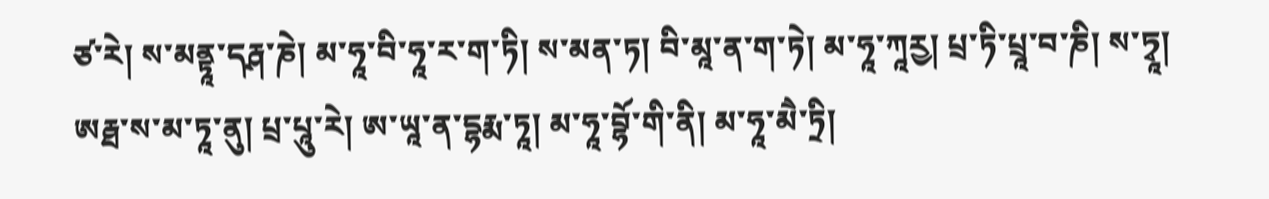ཙ་རེ། ས་མནྟཱ་དརྴ་ཎེ། མ་ཧཱ་བི་ཧཱ་ར་ག་ཏི། ས་མན་ཏ། བི་མཱ་ན་ག་ཏེ། མ་ཧཱ་ཀཱརྱ། པྲ་ཏི་པྲཱ་བ་ཎི། ས་ཏྭཱ། ཨརྠ་ས་མ་ཏཱ་ནུ། པྲ་པཱུ་རེ། ཨ་ཡཱ་ན་དྷརྨ་ཏཱ། མ་ཧཱ་བྷོ་གི་ནི། མ་ཧཱ་མཻ་ཏྲི།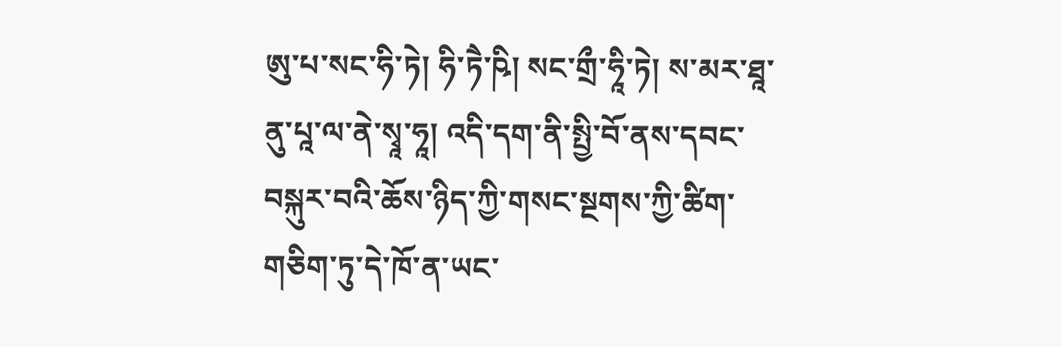ཨུ་པ་སང་ཧི་ཏེ། ཧི་ཏཻ་ཥི། སང་གྲྀ་ཧཱི་ཏེ། ས་མར་ཐཱ་ནུ་པཱ་ལ་ནེ་སྭཱ་ཧཱ། འདི་དག་ནི་སྤྱི་བོ་ནས་དབང་བསྐུར་བའི་ཆོས་ཉིད་ཀྱི་གསང་སྔགས་ཀྱི་ཚིག་གཅིག་ཏུ་དེ་ཁོ་ན་ཡང་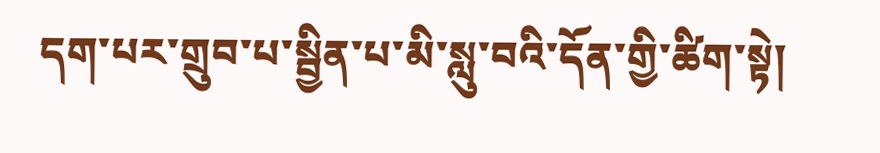དག་པར་གྲུབ་པ་སྦྱིན་པ་མི་སླུ་བའི་དོན་གྱི་ཚིག་སྟེ།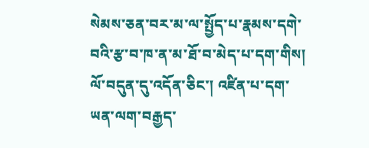སེམས་ཅན་བར་མ་ལ་སྤྱོད་པ་རྣམས་དགེ་བའི་རྩ་བ་ཁ་ན་མ་ཐོ་བ་མེད་པ་དག་གིས། ལོ་བདུན་དུ་འདོན་ཅིང་། འཛིན་པ་དག་ཡན་ལག་བརྒྱད་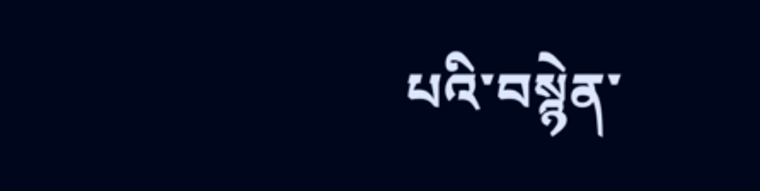པའི་བསྙེན་